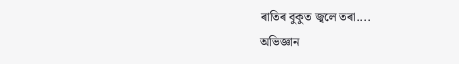ৰাতিৰ বুকুত জ্বলে তৰা....
অভিজ্ঞান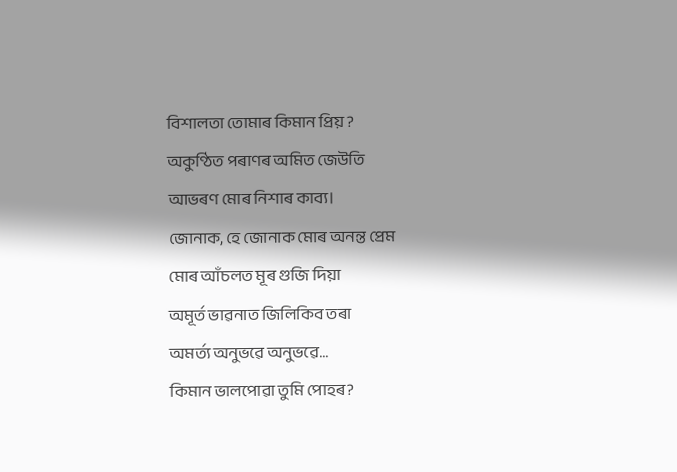বিশালতা তোমাৰ কিমান প্ৰিয় ?
অকুণ্ঠিত পৰাণৰ অমিত জেউতি
আভৰণ মোৰ নিশাৰ কাব্য।
জোনাক, হে জোনাক মোৰ অনন্ত প্ৰেম
মোৰ আঁচলত মূৰ গুজি দিয়া
অমূৰ্ত ভাৱনাত জিলিকিব তৰা
অমৰ্ত্য অনুভৱে অনুভৱে...
কিমান ভালপোৱা তুমি পোহৰ?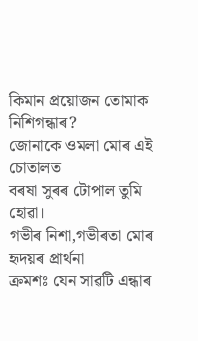কিমান প্ৰয়োজন তোমাক নিশিগন্ধাৰ?
জোনাকে ওমলা মোৰ এই চোতালত
বৰষা সুৰৰ টোপাল তুমি হোৱা।
গভীৰ নিশা,গভীৰতা মোৰ হৃদয়ৰ প্ৰাৰ্থনা
ক্ৰমশঃ যেন সাৱটি এন্ধাৰ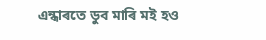এন্ধাৰতে ডুব মাৰি মই হও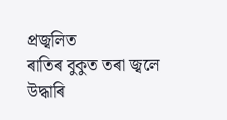প্ৰজ্বলিত
ৰাতিৰ বুকুত তৰা জ্বলে
উদ্ধাৰি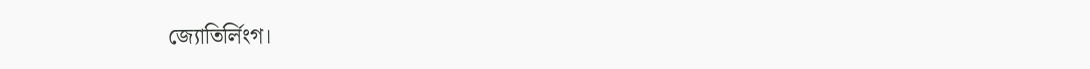জ্যোতিৰ্লিংগ।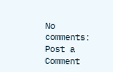No comments:
Post a Comment